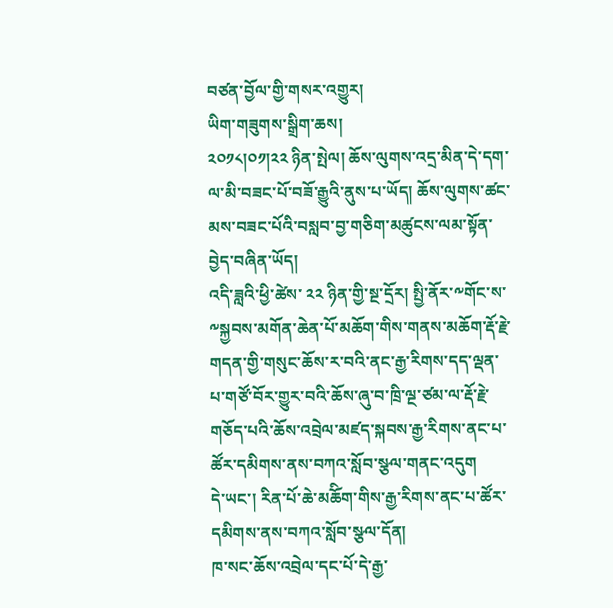བཙན་བྱོལ་གྱི་གསར་འགྱུར།
ཡིག་གཟུགས་སྒྲིག་ཆས།
༢༠༡༨།༠༡།༢༢ ཉིན་སྤེལ། ཆོས་ལུགས་འདྲ་མིན་དེ་དག་ལ་མི་བཟང་པོ་བཟོ་རྒྱུའི་ནུས་པ་ཡོད། ཆོས་ལུགས་ཚང་མས་བཟང་པོའི་བསླབ་བྱ་གཅིག་མཚུངས་ལམ་སྟོན་བྱེད་བཞིན་ཡོད།
འདི་ཟླའི་ཕྱི་ཚེས་ ༢༢ ཉིན་གྱི་སྔ་དྲོར། སྤྱི་ནོར་༸གོང་ས་༸སྐྱབས་མགོན་ཆེན་པོ་མཆོག་གིས་གནས་མཆོག་རྡོ་རྗེ་གདན་གྱི་གསུང་ཆོས་ར་བའི་ནང་རྒྱ་རིགས་དད་ལྡན་པ་གཙོ་བོར་གྱུར་བའི་ཆོས་ཞུ་བ་ཁྲི་ལྔ་ཙམ་ལ་རྡོ་རྗེ་གཅོད་པའི་ཆོས་འབྲེལ་མཛད་སྐབས་རྒྱ་རིགས་ནང་པ་ཚོར་དམིགས་ནས་བཀའ་སློབ་སྩལ་གནང་འདུག
དེ་ཡང་། རིན་པོ་ཆེ་མཆོིག་གིས་རྒྱ་རིགས་ནང་པ་ཚོར་དམིགས་ནས་བཀའ་སློབ་སྩལ་དོན།
ཁ་སང་ཆོས་འབྲེལ་དང་པོ་དེ་རྒྱ་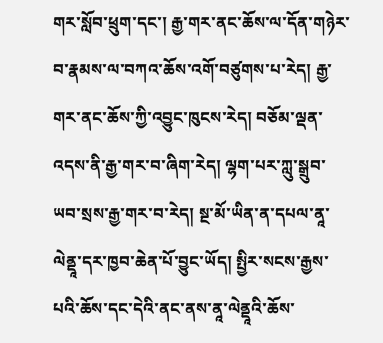གར་སློབ་ཕྲུག་དང་། རྒྱ་གར་ནང་ཆོས་ལ་དོན་གཉེར་བ་རྣམས་ལ་བཀའ་ཆོས་འགོ་བཙུགས་པ་རེད། རྒྱ་གར་ནང་ཆོས་ཀྱི་འབྱུང་ཁུངས་རེད། བཅོམ་ལྡན་འདས་ནི་རྒྱ་གར་བ་ཞིག་རེད། ལྷག་པར་ཀླུ་སྒྲུབ་ཡབ་སྲས་རྒྱ་གར་བ་རེད། སྔ་མོ་ཡིན་ན་དཔལ་ནཱ་ལེནྡཱ་དར་ཁྱབ་ཆེན་པོ་བྱུང་ཡོད། སྤྱིར་སངས་རྒྱས་པའི་ཆོས་དང་དེའི་ནང་ནས་ནཱ་ལེནྡཱའི་ཆོས་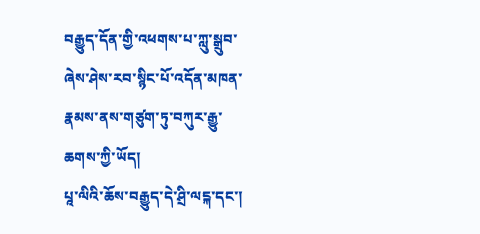བརྒྱུད་དོན་གྱི་འཕགས་པ་ཀླུ་སྒྲུབ་ཞེས་ཤེས་རབ་སྙིང་པོ་འདོན་མཁན་རྣམས་ནས་གཙུག་ཏུ་བཀུར་རྒྱུ་ཆགས་ཀྱི་ཡོད།
པཱ་ལིའི་ཆོས་བརྒྱུད་དེ་ཤྲི་ལངྐ་དང་།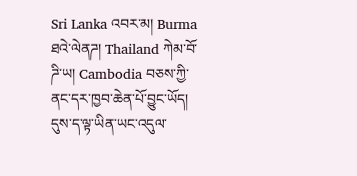Sri Lanka འབར་མ། Burma ཐའེ་ལེནཌ། Thailand ཀེམ་བོ་ཌི་ཡ། Cambodia བཅས་ཀྱི་ནང་དར་ཁྱབ་ཆེན་པོ་བྱུང་ཡོད། དུས་ད་ལྟ་ཡིན་ཡང་འདུལ་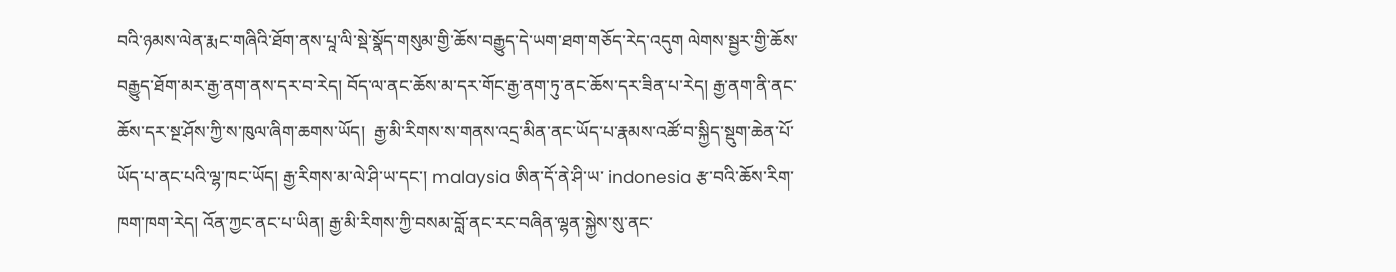བའི་ཉམས་ལེན་རྨང་གཞིའི་ཐོག་ནས་པཱ་ལི་སྡེ་སྣོད་གསུམ་གྱི་ཆོས་བརྒྱུད་དེ་ཡག་ཐག་གཅོད་རེད་འདུག ལེགས་སྦྱར་གྱི་ཆོས་བརྒྱུད་ཐོག་མར་རྒྱ་ནག་ནས་དར་བ་རེད། བོད་ལ་ནང་ཆོས་མ་དར་གོང་རྒྱ་ནག་ཏུ་ནང་ཆོས་དར་ཟིན་པ་རེད། རྒྱ་ནག་ནི་ནང་ཆོས་དར་སྔ་ཤོས་ཀྱི་ས་ཁུལ་ཞིག་ཆགས་ཡོད།  རྒྱ་མི་རིགས་ས་གནས་འདྲ་མིན་ནང་ཡོད་པ་རྣམས་འཚོ་བ་སྐྱིད་སྡུག་ཆེན་པོ་ཡོད་པ་ནང་པའི་ལྷ་ཁང་ཡོད། རྒྱ་རིགས་མ་ལེ་ཤི་ཡ་དང་། malaysia ཨིན་དོ་ནེ་ཤི་ཡ་ indonesia རྩ་བའི་ཆོས་རིག་ཁག་ཁག་རེད། འོན་ཀྱང་ནང་པ་ཡིན། རྒྱ་མི་རིགས་ཀྱི་བསམ་བློ་ནང་རང་བཞིན་ལྷན་སྐྱེས་སུ་ནང་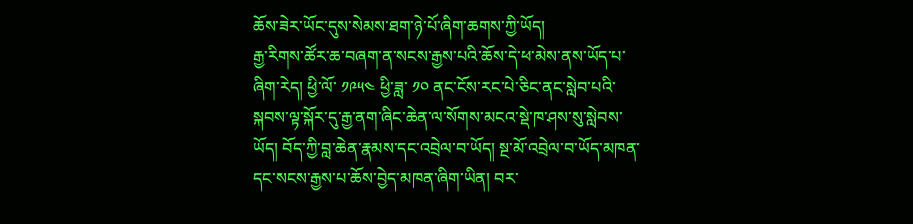ཆོས་ཟེར་ཡོང་དུས་སེམས་ཐག་ཉེ་པོ་ཞིག་ཆགས་ཀྱི་ཡོད།
རྒྱ་རིགས་ཚོར་ཆ་བཞག་ན་སངས་རྒྱས་པའི་ཆོས་དེ་ཕ་མེས་ནས་ཡོད་པ་ཞིག་རེད། ཕྱི་ལོ་ ༡༩༥༤ ཕྱི་ཟླ་ ༡༠ ནང་ངོས་རང་པེ་ཅིང་ནང་སླེབ་པའི་སྐབས་ལྟ་སྐོར་དུ་རྒྱ་ནག་ཞིང་ཆེན་ལ་སོགས་མངའ་སྡེ་ཁ་ཤས་སུ་སླེབས་ཡོད། བོད་ཀྱི་བླ་ཆེན་རྣམས་དང་འབྲེལ་བ་ཡོད། སྔ་མོ་འབྲེལ་བ་ཡོད་མཁན་དང་སངས་རྒྱས་པ་ཆོས་བྱེད་མཁན་ཞིག་ཡིན། བར་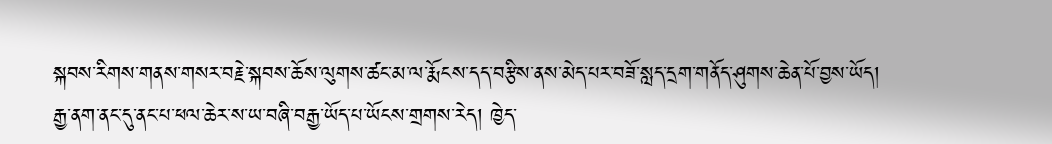སྐབས་རིགས་གནས་གསར་བརྗེ་སྐབས་ཆོས་ལུགས་ཚང་མ་ལ་རྨོངས་དད་བརྩིས་ནས་མེད་པར་བཟོ་སླད་དྲག་གནོད་ཤུགས་ཆེན་པོ་བྱས་ཡོད།
རྒྱ་ནག་ནང་དུ་ནང་པ་ཕལ་ཆེར་ས་ཡ་བཞི་བརྒྱ་ཡོད་པ་ཡོངས་གྲགས་རེད། ཁྱེད་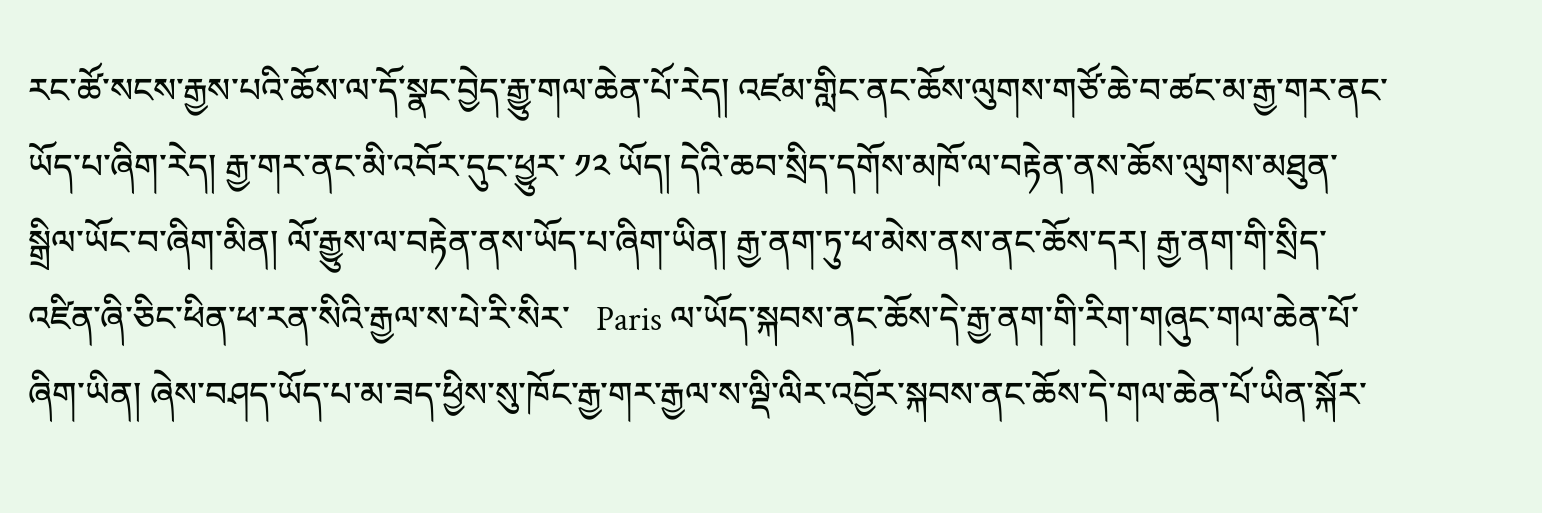རང་ཚོ་སངས་རྒྱས་པའི་ཆོས་ལ་དོ་སྣང་བྱེད་རྒྱུ་གལ་ཆེན་པོ་རེད། འཛམ་གླིང་ནང་ཆོས་ལུགས་གཙོ་ཆེ་བ་ཚང་མ་རྒྱ་གར་ནང་ཡོད་པ་ཞིག་རེད། རྒྱ་གར་ནང་མི་འབོར་དུང་ཕྱུར་ ༡༢ ཡོད། དེའི་ཆབ་སྲིད་དགོས་མཁོ་ལ་བརྟེན་ནས་ཆོས་ལུགས་མཐུན་སྒྲིལ་ཡོང་བ་ཞིག་མིན། ལོ་རྒྱུས་ལ་བརྟེན་ནས་ཡོད་པ་ཞིག་ཡིན། རྒྱ་ནག་ཏུ་ཕ་མེས་ནས་ནང་ཆོས་དར། རྒྱ་ནག་གི་སྲིད་འཛིན་ཞི་ཅིང་ཕིན་ཕ་རན་སིའི་རྒྱལ་ས་པེ་རི་སིར་   Paris ལ་ཡོད་སྐབས་ནང་ཆོས་དེ་རྒྱ་ནག་གི་རིག་གཞུང་གལ་ཆེན་པོ་ཞིག་ཡིན། ཞེས་བཤད་ཡོད་པ་མ་ཟད་ཕྱིས་སུ་ཁོང་རྒྱ་གར་རྒྱལ་ས་ལྡི་ལིར་འབྱོར་སྐབས་ནང་ཆོས་དེ་གལ་ཆེན་པོ་ཡིན་སྐོར་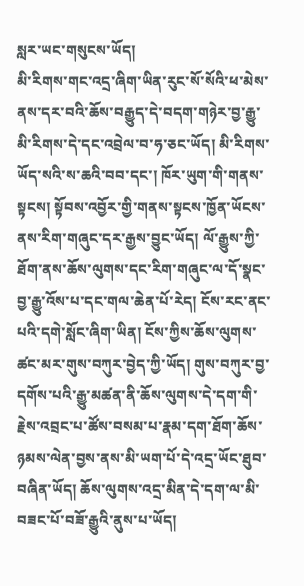སླར་ཡང་གསུངས་ཡོད།
མི་རིགས་གང་འདྲ་ཞིག་ཡིན་རུང་སོ་སོའི་ཕ་མེས་ནས་དར་བའི་ཆོས་བརྒྱུད་དེ་བདག་གཉེར་བྱ་རྒྱུ་མི་རིགས་དེ་དང་འབྲེལ་བ་ཧ་ཅང་ཡོད། མི་རིགས་ཡོད་སའི་ས་ཆའི་བབ་དང་། ཁོར་ཡུག་གི་གནས་སྟངས། སྟོབས་འབྱོར་གྱི་གནས་སྟངས་ཁྱོན་ཡོངས་ནས་རིག་གཞུང་དར་རྒྱས་བྱུང་ཡོད། ལོ་རྒྱུས་ཀྱི་ཐོག་ནས་ཆོས་ལུགས་དང་རིག་གཞུང་ལ་དོ་སྣང་བྱ་རྒྱུ་འོས་པ་དང་གལ་ཆེན་པོ་རེད། ངོས་རང་ནང་པའི་དགེ་སློང་ཞིག་ཡིན། ངོས་ཀྱིས་ཆོས་ལུགས་ཚང་མར་གུས་བཀུར་བྱེད་ཀྱི་ཡོད། གུས་བཀུར་བྱ་དགོས་པའི་རྒྱུ་མཚན་ནི་ཆོས་ལུགས་དེ་དག་གི་རྗེས་འབྲང་པ་ཚོས་བསམ་པ་རྣམ་དག་ཐོག་ཆོས་ཉམས་ལེན་བྱས་ནས་མི་ཡག་པོ་དེ་འདྲ་ཡོང་ཐུབ་བཞིན་ཡོད། ཆོས་ལུགས་འདྲ་མིན་དེ་དག་ལ་མི་བཟང་པོ་བཟོ་རྒྱུའི་ནུས་པ་ཡོད།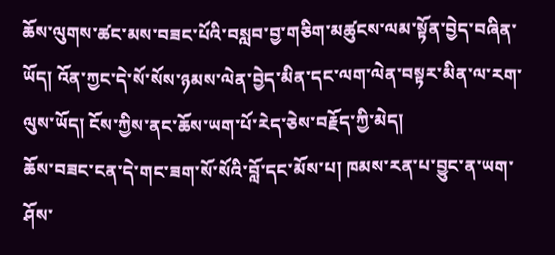ཆོས་ལུགས་ཚང་མས་བཟང་པོའི་བསླབ་བྱ་གཅིག་མཚུངས་ལམ་སྟོན་བྱེད་བཞིན་ཡོད། འོན་ཀྱང་དེ་སོ་སོས་ཉམས་ལེན་བྱེད་མིན་དང་ལག་ལེན་བསྟར་མིན་ལ་རག་ལུས་ཡོད། ངོས་ཀྱིས་ནང་ཆོས་ཡག་པོ་རེད་ཅེས་བརྗོད་ཀྱི་མེད།
ཆོས་བཟང་ངན་དེ་གང་ཟག་སོ་སོའི་བློ་དང་མོས་པ། ཁམས་རན་པ་བྱུང་ན་ཡག་ཤོས་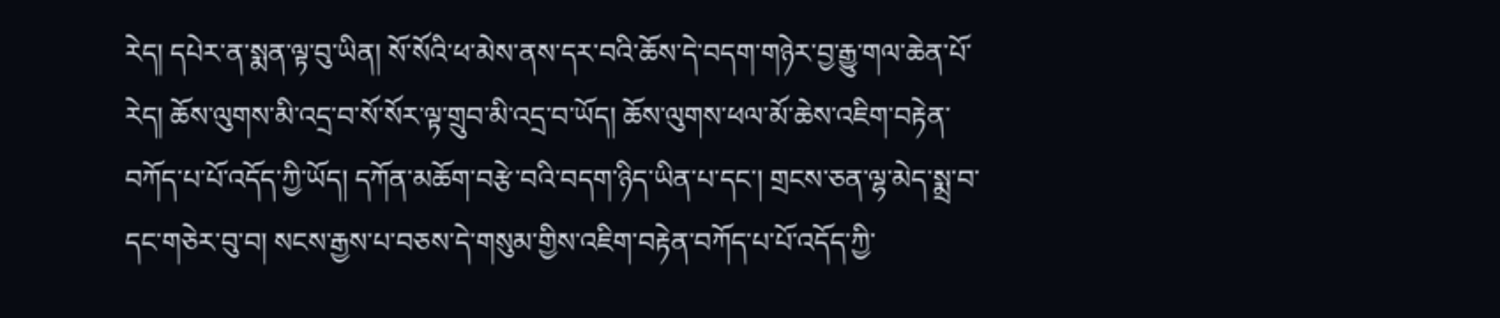རེད། དཔེར་ན་སྨན་ལྟ་བུ་ཡིན། སོ་སོའི་ཕ་མེས་ནས་དར་བའི་ཆོས་དེ་བདག་གཉེར་བྱ་རྒྱུ་གལ་ཆེན་པོ་རེད། ཆོས་ལུགས་མི་འདྲ་བ་སོ་སོར་ལྟ་གྲུབ་མི་འདྲ་བ་ཡོད། ཆོས་ལུགས་ཕལ་མོ་ཆེས་འཇིག་བརྟེན་བཀོད་པ་པོ་འདོད་ཀྱི་ཡོད། དཀོན་མཆོག་བརྩེ་བའི་བདག་ཉིད་ཡིན་པ་དང་། གྲངས་ཅན་ལྷ་མེད་སྨྲ་བ་དང་གཅེར་བུ་བ། སངས་རྒྱས་པ་བཅས་དེ་གསུམ་གྱིས་འཇིག་བརྟེན་བཀོད་པ་པོ་འདོད་ཀྱི་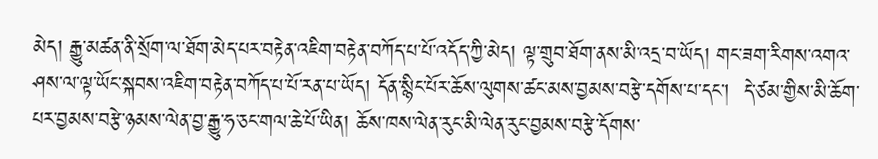མེད། རྒྱུ་མཚན་ནི་སྲོག་ལ་ཐོག་མེད་པར་བརྟེན་འཇིག་བརྟེན་བཀོད་པ་པོ་འདོད་ཀྱི་མེད། ལྟ་གྲུབ་ཐོག་ནས་མི་འདྲ་བ་ཡོད། གང་ཟག་རིགས་འགའ་ཤས་ལ་ལྟ་ཡོང་སྐབས་འཇིག་བརྟེན་བཀོད་པ་པོ་རན་པ་ཡོད། དོན་སྙིང་པོར་ཆོས་ལུགས་ཚང་མས་བྱམས་བརྩེ་དགོས་པ་དང་།  དེ་ཙམ་གྱིས་མི་ཆོག་པར་བྱམས་བརྩེ་ཉམས་ལེན་བྱ་རྒྱུ་ཧ་ཅང་གལ་ཆེ་པོ་ཡིན། ཆོས་ཁས་ལེན་རུང་མི་ལེན་རུང་བྱམས་བརྩེ་དོགས་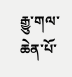རྒྱུ་གལ་ཆེན་པོ་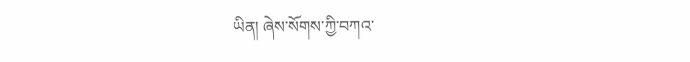ཡིན། ཞེས་སོགས་ཀྱི་བཀའ་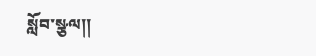སློབ་སྩལ།།